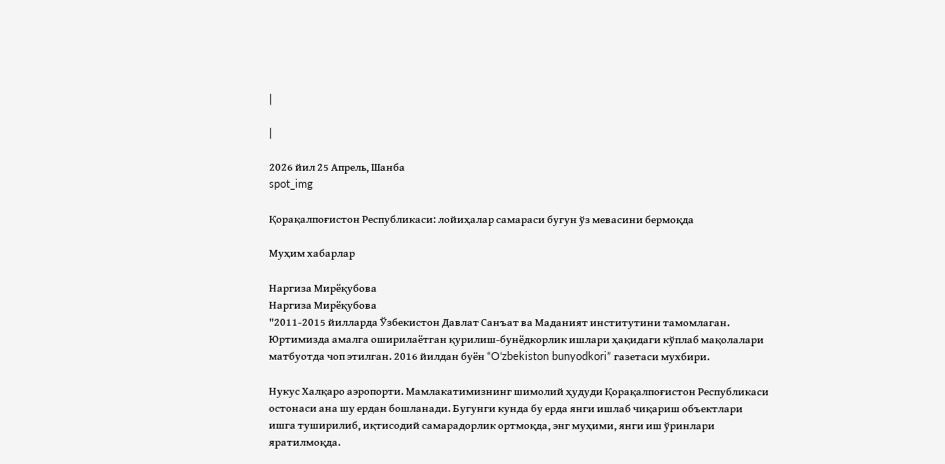|

|

2026 йил 25 Апрель, Шанба
spot_img

Қорақалпоғистон Республикаси: лойиҳалар самараси бугун ўз мевасини бермоқда

Муҳим хабарлар

Наргиза Мирёқубова
Наргиза Мирёқубова
"2011-2015 йилларда Ўзбекистон Давлат Санъат ва Маданият институтини тамомлаган. Юртимизда амалга оширилаётган қурилиш-бунёдкорлик ишлари ҳақидаги кўплаб мақолалари матбуотда чоп этилган. 2016 йилдан буён “O‘zbekiston bunyodkori” газетаси мухбири.

Нукус Халқаро аэропорти. Мамлакатимизнинг шимолий ҳудуди Қорақалпоғистон Республикаси остонаси ана шу ердан бошланади. Бугунги кунда бу ерда янги ишлаб чиқариш объектлари ишга туширилиб, иқтисодий самарадорлик ортмоқда, энг муҳими, янги иш ўринлари яратилмоқда.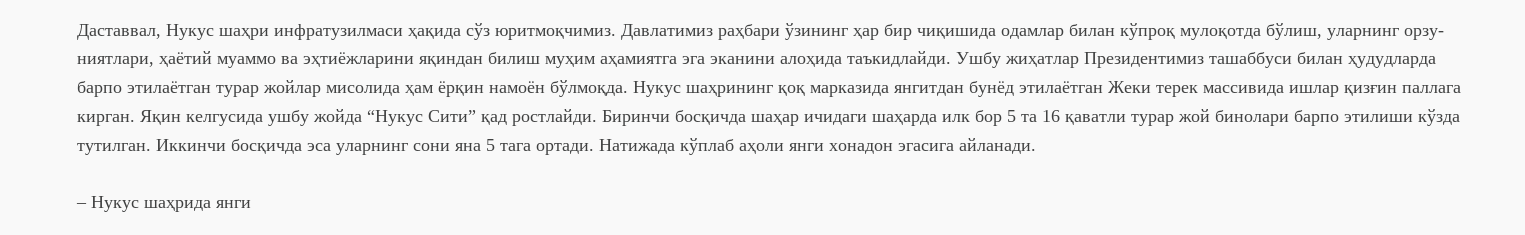Даставвал, Нукус шаҳри инфратузилмаси ҳақида сўз юритмоқчимиз. Давлатимиз раҳбари ўзининг ҳар бир чиқишида одамлар билан кўпроқ мулоқотда бўлиш, уларнинг орзу-ниятлари, ҳаётий муаммо ва эҳтиёжларини яқиндан билиш муҳим аҳамиятга эга эканини алоҳида таъкидлайди. Ушбу жиҳатлар Президентимиз ташаббуси билан ҳудудларда барпо этилаётган турар жойлар мисолида ҳам ёрқин намоён бўлмоқда. Нукус шаҳрининг қоқ марказида янгитдан бунёд этилаётган Жеки терек массивида ишлар қизғин паллага кирган. Яқин келгусида ушбу жойда “Нукус Сити” қад ростлайди. Биринчи босқичда шаҳар ичидаги шаҳарда илк бор 5 та 16 қаватли турар жой бинолари барпо этилиши кўзда тутилган. Иккинчи босқичда эса уларнинг сони яна 5 тага ортади. Натижада кўплаб аҳоли янги хонадон эгасига айланади.

– Нукус шаҳрида янги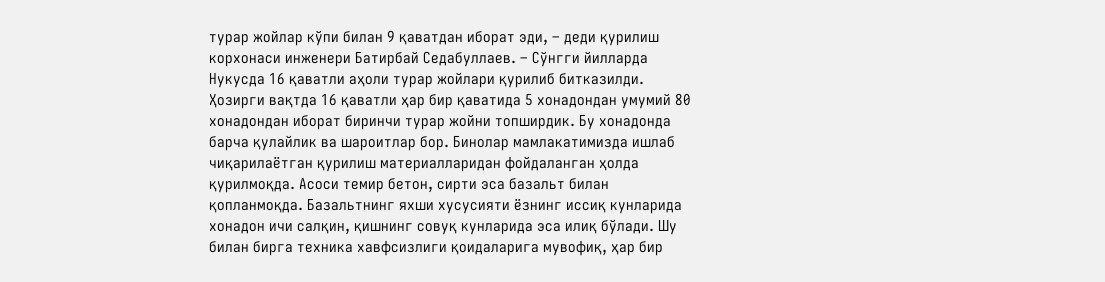турар жойлар кўпи билан 9 қаватдан иборат эди, – деди қурилиш корхонаси инженери Батирбай Седабуллаев. – Сўнгги йилларда Нукусда 16 қаватли аҳоли турар жойлари қурилиб битказилди. Ҳозирги вақтда 16 қаватли ҳар бир қаватида 5 хонадондан умумий 80 хонадондан иборат биринчи турар жойни топширдик. Бу хонадонда барча қулайлик ва шароитлар бор. Бинолар мамлакатимизда ишлаб чиқарилаётган қурилиш материалларидан фойдаланган ҳолда қурилмоқда. Асоси темир бетон, сирти эса базальт билан қопланмоқда. Базальтнинг яхши хусусияти ёзнинг иссиқ кунларида хонадон ичи салқин, қишнинг совуқ кунларида эса илиқ бўлади. Шу билан бирга техника хавфсизлиги қоидаларига мувофиқ, ҳар бир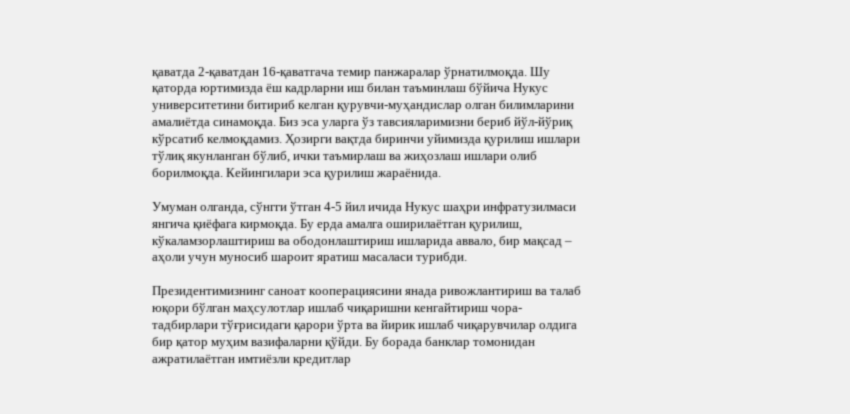қаватда 2-қаватдан 16-қаватгача темир панжаралар ўрнатилмоқда. Шу қаторда юртимизда ёш кадрларни иш билан таъминлаш бўйича Нукус университетини битириб келган қурувчи-муҳандислар олган билимларини амалиётда синамоқда. Биз эса уларга ўз тавсияларимизни бериб йўл-йўриқ кўрсатиб келмоқдамиз. Ҳозирги вақтда биринчи уйимизда қурилиш ишлари тўлиқ якунланган бўлиб, ички таъмирлаш ва жиҳозлаш ишлари олиб борилмоқда. Кейингилари эса қурилиш жараёнида.

Умуман олганда, сўнгги ўтган 4-5 йил ичида Нукус шаҳри инфратузилмаси янгича қиёфага кирмоқда. Бу ерда амалга оширилаётган қурилиш, кўкаламзорлаштириш ва ободонлаштириш ишларида аввало, бир мақсад – аҳоли учун муносиб шароит яратиш масаласи турибди.

Президентимизнинг саноат кооперациясини янада ривожлантириш ва талаб юқори бўлган маҳсулотлар ишлаб чиқаришни кенгайтириш чора-тадбирлари тўғрисидаги қарори ўрта ва йирик ишлаб чиқарувчилар олдига бир қатор муҳим вазифаларни қўйди. Бу борада банклар томонидан ажратилаётган имтиёзли кредитлар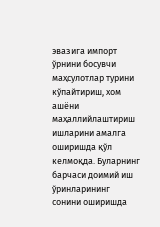эвазига импорт ўрнини босувчи маҳсулотлар турини кўпайтириш, хом ашёни маҳаллийлаштириш ишларини амалга оширишда қўл келмоқда. Буларнинг барчаси доимий иш ўринларининг сонини оширишда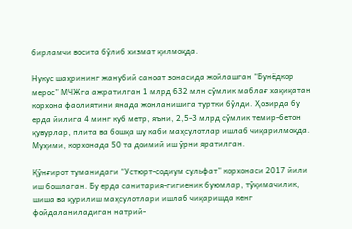бирламчи восита бўлиб хизмат қилмоқда.

Нукус шаҳрининг жанубий саноат зонасида жойлашган “Бунёдкор мерос” МЧЖга ажратилган 1 млрд 632 млн сўмлик маблағ хақиқатан корхона фаолиятини янада жонланишига туртки бўлди. Ҳозирда бу ерда йилига 4 минг куб метр, яъни, 2,5-3 млрд сўмлик темир-бетон қувурлар, плита ва бошқа шу каби маҳсулотлар ишлаб чиқарилмоқда. Муҳими, корхонада 50 та доимий иш ўрни яратилган.

Қўнғирот туманидаги “Устюрт-содиум сульфат” корхонаси 2017 йили иш бошлаган. Бу ерда санитария-гигиеник буюмлар, тўқимачилик, шиша ва қурилиш маҳсулотлари ишлаб чиқаришда кенг фойдаланиладиган натрий-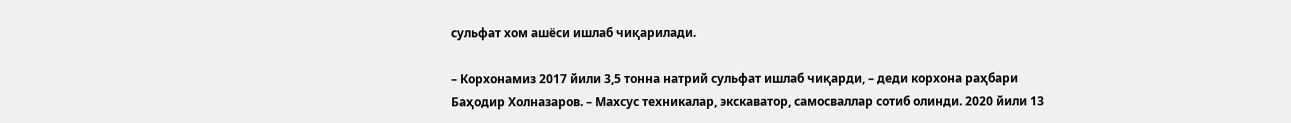сульфат хом ашёси ишлаб чиқарилади.

– Корхонамиз 2017 йили 3,5 тонна натрий сульфат ишлаб чиқарди, – деди корхона раҳбари Баҳодир Холназаров. – Махсус техникалар, экскаватор, самосваллар сотиб олинди. 2020 йили 13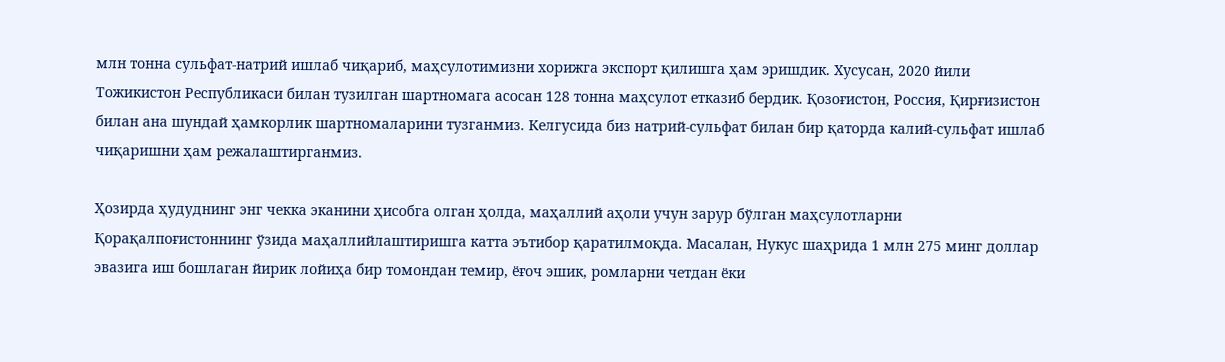млн тонна сульфат-натрий ишлаб чиқариб, маҳсулотимизни хорижга экспорт қилишга ҳам эришдик. Хусусан, 2020 йили Тожикистон Республикаси билан тузилган шартномага асосан 128 тонна маҳсулот етказиб бердик. Қозоғистон, Россия, Қирғизистон билан ана шундай ҳамкорлик шартномаларини тузганмиз. Келгусида биз натрий-сульфат билан бир қаторда калий-сульфат ишлаб чиқаришни ҳам режалаштирганмиз.

Ҳозирда ҳудуднинг энг чекка эканини ҳисобга олган ҳолда, маҳаллий аҳоли учун зарур бўлган маҳсулотларни Қорақалпоғистоннинг ўзида маҳаллийлаштиришга катта эътибор қаратилмоқда. Масалан, Нукус шаҳрида 1 млн 275 минг доллар эвазига иш бошлаган йирик лойиҳа бир томондан темир, ёғоч эшик, ромларни четдан ёки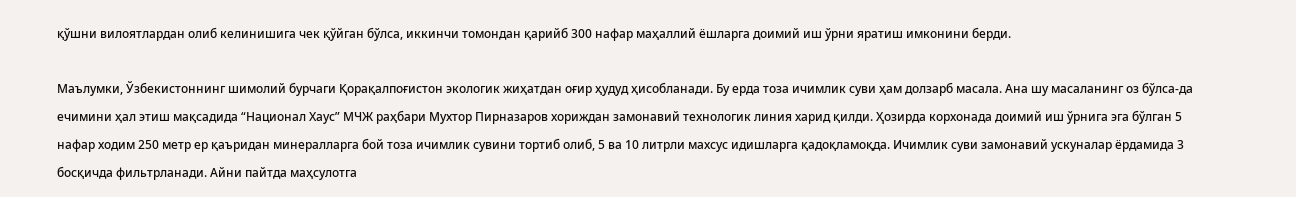қўшни вилоятлардан олиб келинишига чек қўйган бўлса, иккинчи томондан қарийб 300 нафар маҳаллий ёшларга доимий иш ўрни яратиш имконини берди.

Маълумки, Ўзбекистоннинг шимолий бурчаги Қорақалпоғистон экологик жиҳатдан оғир ҳудуд ҳисобланади. Бу ерда тоза ичимлик суви ҳам долзарб масала. Ана шу масаланинг оз бўлса-да ечимини ҳал этиш мақсадида “Национал Хаус” МЧЖ раҳбари Мухтор Пирназаров хориждан замонавий технологик линия харид қилди. Ҳозирда корхонада доимий иш ўрнига эга бўлган 5 нафар ходим 250 метр ер қаъридан минералларга бой тоза ичимлик сувини тортиб олиб, 5 ва 10 литрли махсус идишларга қадоқламоқда. Ичимлик суви замонавий ускуналар ёрдамида 3 босқичда фильтрланади. Айни пайтда маҳсулотга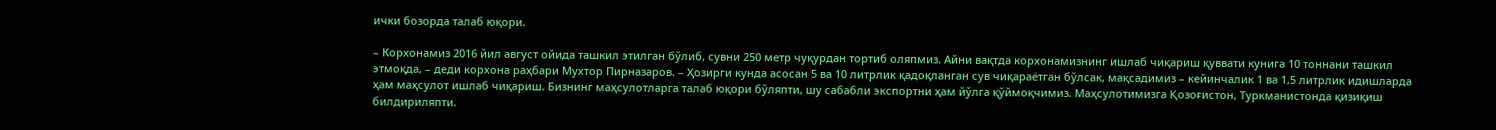ички бозорда талаб юқори.

– Корхонамиз 2016 йил август ойида ташкил этилган бўлиб, сувни 250 метр чуқурдан тортиб оляпмиз. Айни вақтда корхонамизнинг ишлаб чиқариш қуввати кунига 10 тоннани ташкил этмоқда, – деди корхона раҳбари Мухтор Пирназаров. – Ҳозирги кунда асосан 5 ва 10 литрлик қадоқланган сув чиқараётган бўлсак, мақсадимиз – кейинчалик 1 ва 1,5 литрлик идишларда ҳам маҳсулот ишлаб чиқариш. Бизнинг маҳсулотларга талаб юқори бўляпти, шу сабабли экспортни ҳам йўлга қўймоқчимиз. Маҳсулотимизга Қозоғистон, Туркманистонда қизиқиш билдириляпти.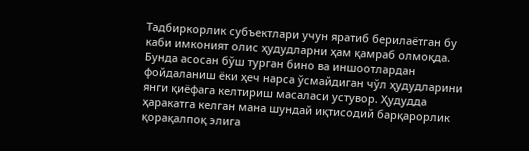Тадбиркорлик субъектлари учун яратиб берилаётган бу каби имконият олис ҳудудларни ҳам қамраб олмоқда. Бунда асосан бўш турган бино ва иншоотлардан фойдаланиш ёки ҳеч нарса ўсмайдиган чўл ҳудудларини янги қиёфага келтириш масаласи устувор. Ҳудудда ҳаракатга келган мана шундай иқтисодий барқарорлик қорақалпоқ элига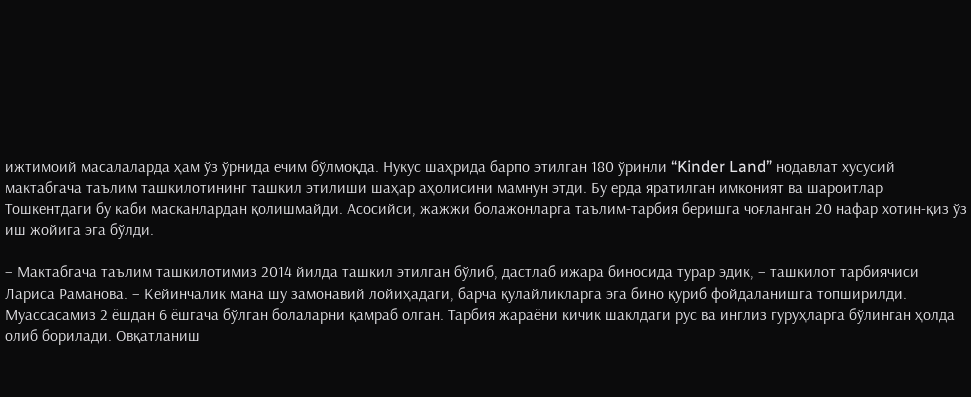ижтимоий масалаларда ҳам ўз ўрнида ечим бўлмоқда. Нукус шаҳрида барпо этилган 180 ўринли “Kinder Land” нодавлат хусусий мактабгача таълим ташкилотининг ташкил этилиши шаҳар аҳолисини мамнун этди. Бу ерда яратилган имконият ва шароитлар Тошкентдаги бу каби масканлардан қолишмайди. Асосийси, жажжи болажонларга таълим-тарбия беришга чоғланган 20 нафар хотин-қиз ўз иш жойига эга бўлди.

– Мактабгача таълим ташкилотимиз 2014 йилда ташкил этилган бўлиб, дастлаб ижара биносида турар эдик, – ташкилот тарбиячиси Лариса Раманова. – Кейинчалик мана шу замонавий лойиҳадаги, барча қулайликларга эга бино қуриб фойдаланишга топширилди. Муассасамиз 2 ёшдан 6 ёшгача бўлган болаларни қамраб олган. Тарбия жараёни кичик шаклдаги рус ва инглиз гуруҳларга бўлинган ҳолда олиб борилади. Овқатланиш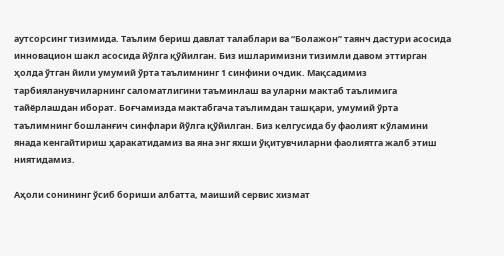аутсорсинг тизимида. Таълим бериш давлат талаблари ва “Болажон” таянч дастури асосида инновацион шакл асосида йўлга қўйилган. Биз ишларимизни тизимли давом эттирган ҳолда ўтган йили умумий ўрта таълимнинг 1 синфини очдик. Мақсадимиз тарбияланувчиларнинг саломатлигини таъминлаш ва уларни мактаб таълимига тайёрлашдан иборат. Боғчамизда мактабгача таълимдан ташқари, умумий ўрта таълимнинг бошланғич синфлари йўлга қўйилган. Биз келгусида бу фаолият кўламини янада кенгайтириш ҳаракатидамиз ва яна энг яхши ўқитувчиларни фаолиятга жалб этиш ниятидамиз.

Аҳоли сонининг ўсиб бориши албатта, маиший сервис хизмат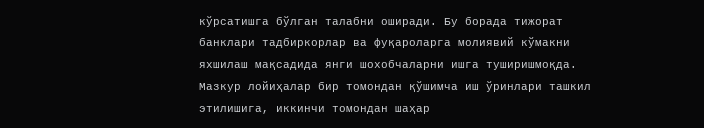кўрсатишга бўлган талабни оширади. Бу борада тижорат банклари тадбиркорлар ва фуқароларга молиявий кўмакни яхшилаш мақсадида янги шохобчаларни ишга туширишмоқда. Мазкур лойиҳалар бир томондан қўшимча иш ўринлари ташкил этилишига, иккинчи томондан шаҳар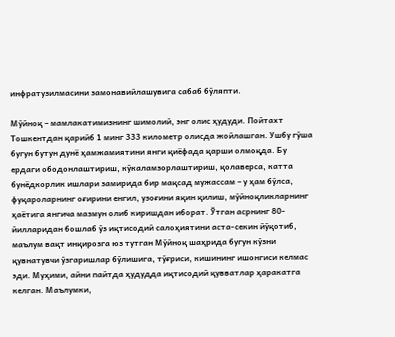инфратузилмасини замонавийлашувига сабаб бўляпти.

Мўйноқ – мамлакатимизнинг шимолий, энг олис ҳудуди. Пойтахт Тошкентдан қарийб 1 минг 333 километр олисда жойлашган. Ушбу гўша бугун бутун дунё ҳамжамиятини янги қиёфада қарши олмоқда. Бу ердаги ободонлаштириш, кўкаламзорлаштириш, қолаверса, катта бунёдкорлик ишлари замирида бир мақсад мужассам – у ҳам бўлса, фуқароларнинг оғирини енгил, узоғини яқин қилиш, мўйноқликларнинг ҳаётига янгича мазмун олиб киришдан иборат. Ўтган асрнинг 80-йилларидан бошлаб ўз иқтисодий салоҳиятини аста-секин йўқотиб, маълум вақт инқирозга юз тутган Мўйноқ шаҳрида бугун кўзни қувнатувчи ўзгаришлар бўлишига, тўғриси, кишининг ишонгиси келмас эди. Муҳими, айни пайтда ҳудудда иқтисодий қувватлар ҳаракатга келган. Маълумки,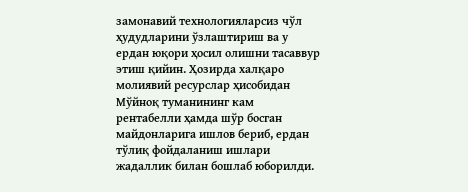замонавий технологияларсиз чўл ҳудудларини ўзлаштириш ва у ердан юқори ҳосил олишни тасаввур этиш қийин. Ҳозирда халқаро молиявий ресурслар ҳисобидан Мўйноқ туманининг кам рентабелли ҳамда шўр босган майдонларига ишлов бериб, ердан тўлиқ фойдаланиш ишлари жадаллик билан бошлаб юборилди.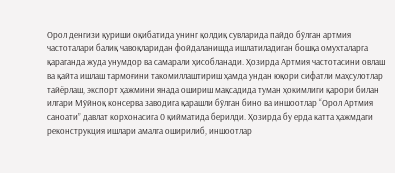Орол денгизи қуриши оқибатида унинг қолдиқ сувларида пайдо бўлган артмия частоталари балиқ чавоқларидан фойдаланишда ишлатиладиган бошқа омухталарга қараганда жуда унумдор ва самарали ҳисобланади. Ҳозирда Артмия частотасини овлаш ва қайта ишлаш тармоғини такомиллаштириш ҳамда ундан юқори сифатли маҳсулотлар тайёрлаш, экспорт ҳажмини янада ошириш мақсадида туман ҳокимлиги қарори билан илгари Мўйноқ консерва заводига қарашли бўлган бино ва иншоотлар “Орол Артмия саноати” давлат корхонасига 0 қийматида берилди. Ҳозирда бу ерда катта ҳажмдаги реконструкция ишлари амалга оширилиб, иншоотлар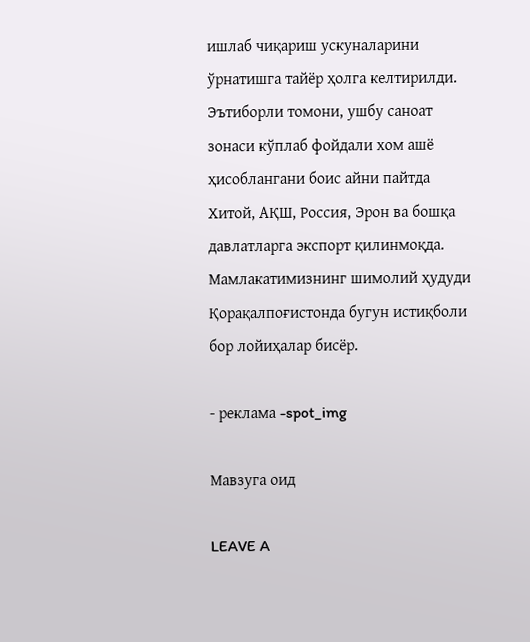ишлаб чиқариш ускуналарини ўрнатишга тайёр ҳолга келтирилди. Эътиборли томони, ушбу саноат зонаси кўплаб фойдали хом ашё ҳисоблангани боис айни пайтда Хитой, АҚШ, Россия, Эрон ва бошқа давлатларга экспорт қилинмоқда. Мамлакатимизнинг шимолий ҳудуди Қорақалпоғистонда бугун истиқболи бор лойиҳалар бисёр.

- реклама -spot_img

Мавзуга оид

LEAVE A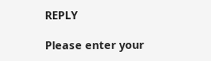REPLY

Please enter your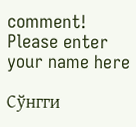comment!
Please enter your name here

Сўнгги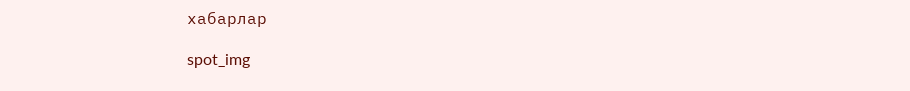хабарлар

spot_img